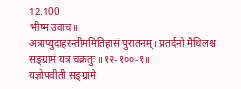12.100
भीष्म उवाच॥
अत्राप्युदाहरन्तीममितिहासं पुरातनम्। प्रतर्दनो मैथिलश्च सङ्ग्रामं यत्र चक्रतुः ॥१२-१००-१॥
यज्ञोपवीती सङ्ग्रामे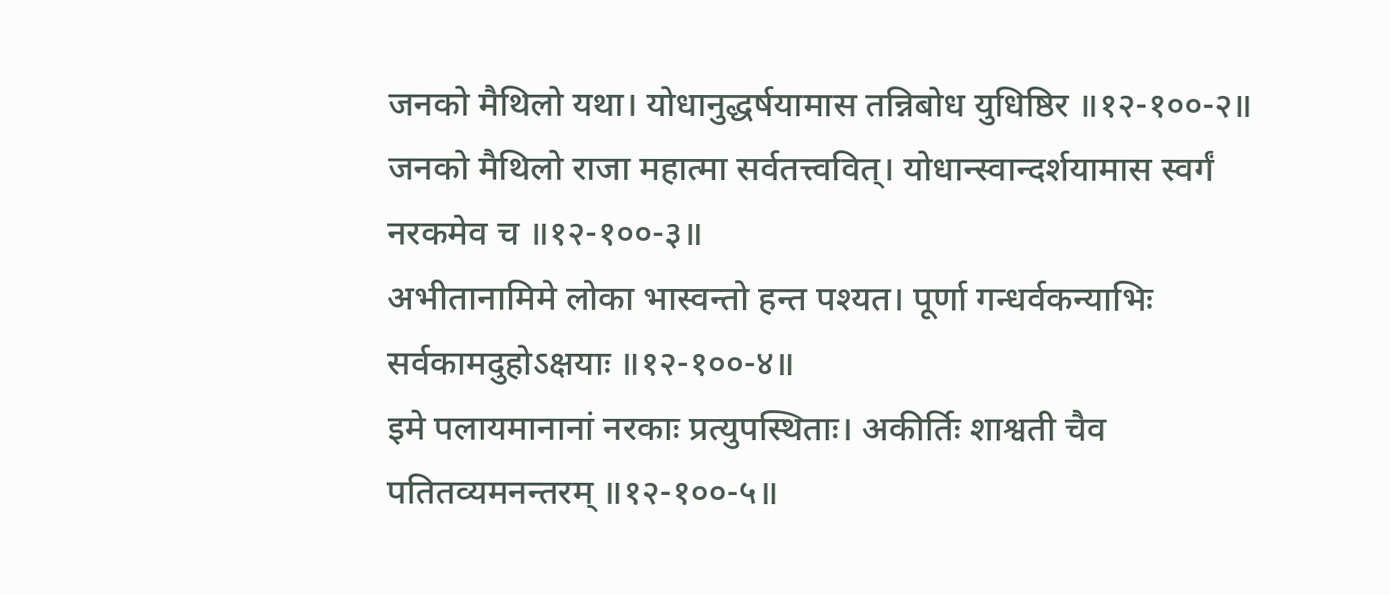जनको मैथिलो यथा। योधानुद्धर्षयामास तन्निबोध युधिष्ठिर ॥१२-१००-२॥
जनको मैथिलो राजा महात्मा सर्वतत्त्ववित्। योधान्स्वान्दर्शयामास स्वर्गं नरकमेव च ॥१२-१००-३॥
अभीतानामिमे लोका भास्वन्तो हन्त पश्यत। पूर्णा गन्धर्वकन्याभिः सर्वकामदुहोऽक्षयाः ॥१२-१००-४॥
इमे पलायमानानां नरकाः प्रत्युपस्थिताः। अकीर्तिः शाश्वती चैव पतितव्यमनन्तरम् ॥१२-१००-५॥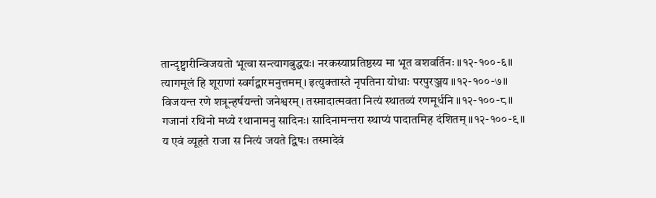तान्दृष्ट्वारीन्विजयतो भूत्वा सन्त्यागबुद्धयः। नरकस्याप्रतिष्ठस्य मा भूत वशवर्तिनः ॥१२-१००-६॥
त्यागमूलं हि शूराणां स्वर्गद्वारमनुत्तमम्। इत्युक्तास्ते नृपतिना योधाः परपुरञ्जय ॥१२-१००-७॥
विजयन्त रणे शत्रून्हर्षयन्तो जनेश्वरम्। तस्मादात्मवता नित्यं स्थातव्यं रणमूर्धनि ॥१२-१००-८॥
गजानां रथिनो मध्ये रथानामनु सादिनः। सादिनामन्तरा स्थाप्यं पादातमिह दंशितम् ॥१२-१००-९॥
य एवं व्यूहते राजा स नित्यं जयते द्विषः। तस्मादेवं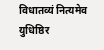विधातव्यं नित्यमेव युधिष्ठिर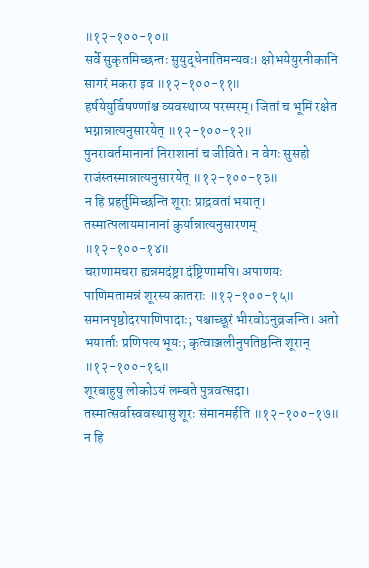॥१२-१००-१०॥
सर्वे सुकृतमिच्छन्तः सुयुद्धेनातिमन्यवः। क्षोभयेयुरनीकानि सागरं मकरा इव ॥१२-१००-११॥
हर्षयेयुर्विषण्णांश्च व्यवस्थाप्य परस्परम्। जितां च भूमिं रक्षेत भग्नान्नात्यनुसारयेत् ॥१२-१००-१२॥
पुनरावर्तमानानां निराशानां च जीविते। न वेगः सुसहो राजंस्तस्मान्नात्यनुसारयेत् ॥१२-१००-१३॥
न हि प्रहर्तुमिच्छन्ति शूराः प्राद्रवतां भयात्। तस्मात्पलायमानानां कुर्यान्नात्यनुसारणम् ॥१२-१००-१४॥
चराणामचरा ह्यन्नमदंष्ट्रा दंष्ट्रिणामपि। अपाणयः पाणिमतामन्नं शूरस्य कातराः ॥१२-१००-१५॥
समानपृष्ठोदरपाणिपादाः; पश्चाच्छूरं भीरवोऽनुव्रजन्ति। अतो भयार्ताः प्रणिपत्य भूयः; कृत्वाञ्जलीनुपतिष्ठन्ति शूरान् ॥१२-१००-१६॥
शूरबाहुषु लोकोऽयं लम्बते पुत्रवत्सदा। तस्मात्सर्वास्ववस्थासु शूरः संमानमर्हति ॥१२-१००-१७॥
न हि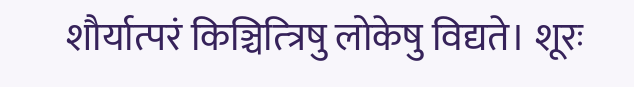शौर्यात्परं किञ्चित्त्रिषु लोकेषु विद्यते। शूरः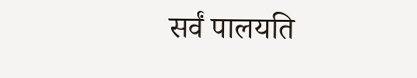सर्वं पालयति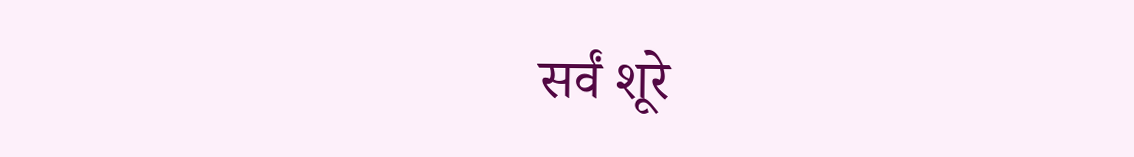सर्वं शूरे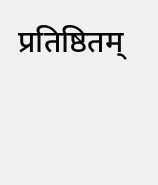प्रतिष्ठितम्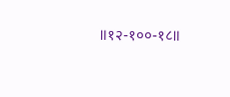॥१२-१००-१८॥